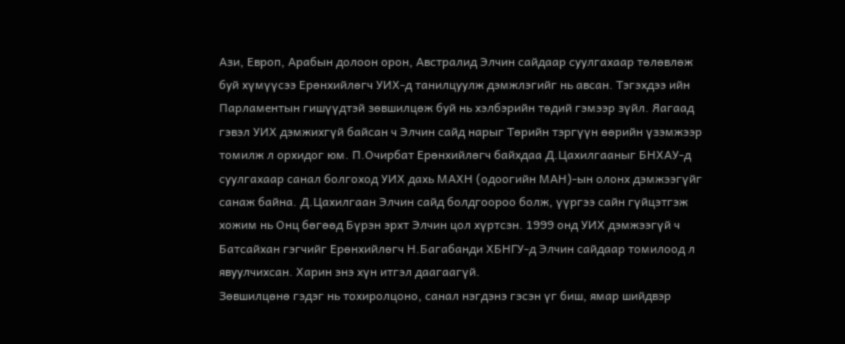Ази, Европ, Арабын долоон орон, Австралид Элчин сайдаар суулгахаар төлөвлөж буй хүмүүсээ Ерөнхийлөгч УИХ-д танилцуулж дэмжлэгийг нь авсан. Тэгэхдээ ийн Парламентын гишүүдтэй зөвшилцөж буй нь хэлбэрийн төдий гэмээр зүйл. Яагаад гэвэл УИХ дэмжихгүй байсан ч Элчин сайд нарыг Төрийн тэргүүн өөрийн үзэмжээр томилж л орхидог юм. П.Очирбат Ерөнхийлөгч байхдаа Д.Цахилгааныг БНХАУ-д суулгахаар санал болгоход УИХ дахь МАХН (одоогийн МАН)-ын олонх дэмжээгүйг санаж байна. Д.Цахилгаан Элчин сайд болдгоороо болж, үүргээ сайн гүйцэтгэж хожим нь Онц бөгөөд Бүрэн эрхт Элчин цол хүртсэн. 1999 онд УИХ дэмжээгүй ч Батсайхан гэгчийг Ерөнхийлөгч Н.Багабанди ХБНГУ-д Элчин сайдаар томилоод л явуулчихсан. Харин энэ хүн итгэл даагаагүй.
Зөвшилцөнө гэдэг нь тохиролцоно, санал нэгдэнэ гэсэн үг биш, ямар шийдвэр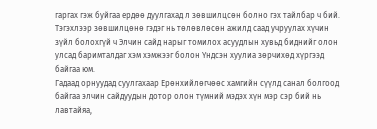гаргах гэж буйгаа ердөө дуулгахад л зөвшилцсөн болно гэх тайлбар ч бий. Тэгэхлээр зөвшилцөнө гэдэг нь төлөвлөсөн ажилд саад учруулах хүчин зүйл болохгүй ч Элчин сайд нарыг томилох асуудлын хувьд биднийг олон улсад баримталдаг хэм хэмжээг болон Үндсэн хуулиа зөрчихөд хүргээд байгаа юм.
Гадаад орнуудад суулгахаар Ерөнхийлөгчөөс хамгийн сүүлд санал болгоод байгаа элчин сайдуудын дотор олон түмний мэдэх хүн мэр сэр бий нь лавтайяа,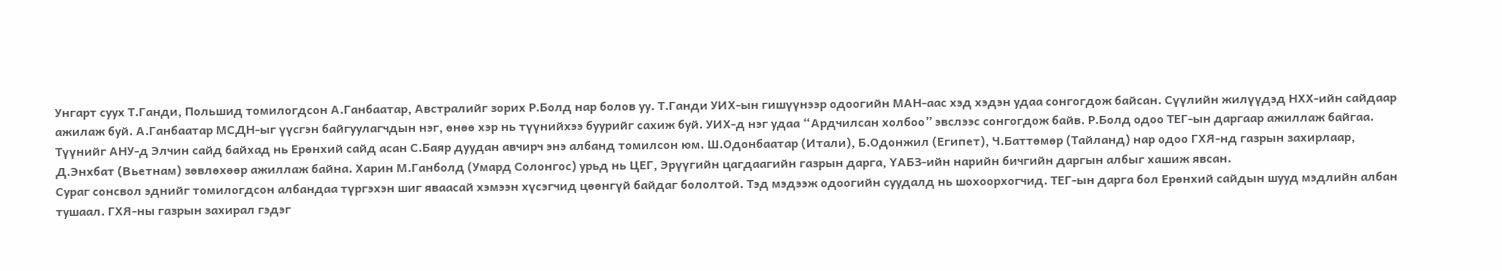Унгарт суух Т.Ганди, Польшид томилогдсон А.Ганбаатар, Австралийг зорих Р.Болд нар болов уу. Т.Ганди УИХ-ын гишүүнээр одоогийн МАН-аас хэд хэдэн удаа сонгогдож байсан. Сүүлийн жилүүдэд НХХ-ийн сайдаар ажилаж буй. А.Ганбаатар МСДН-ыг үүсгэн байгуулагчдын нэг, өнөө хэр нь түүнийхээ буурийг сахиж буй. УИХ-д нэг удаа “Ардчилсан холбоо” эвслээс сонгогдож байв. Р.Болд одоо ТЕГ-ын даргаар ажиллаж байгаа. Түүнийг АНУ-д Элчин сайд байхад нь Ерөнхий сайд асан С.Баяр дуудан авчирч энэ албанд томилсон юм. Ш.Одонбаатар (Итали), Б.Одонжил (Египет), Ч.Баттөмөр (Тайланд) нар одоо ГХЯ-нд газрын захирлаар, Д.Энхбат (Вьетнам) зөвлөхөөр ажиллаж байна. Харин М.Ганболд (Умард Солонгос) урьд нь ЦЕГ, Эрүүгийн цагдаагийн газрын дарга, ҮАБЗ-ийн нарийн бичгийн даргын албыг хашиж явсан.
Сураг сонсвол эднийг томилогдсон албандаа түргэхэн шиг яваасай хэмээн хүсэгчид цөөнгүй байдаг бололтой. Тэд мэдээж одоогийн суудалд нь шохоорхогчид. ТЕГ-ын дарга бол Ерөнхий сайдын шууд мэдлийн албан тушаал. ГХЯ-ны газрын захирал гэдэг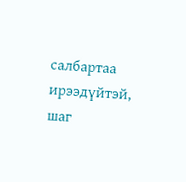салбартаа ирээдүйтэй, шаг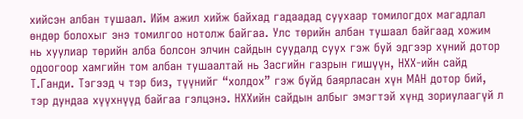хийсэн албан тушаал. Ийм ажил хийж байхад гадаадад суухаар томилогдох магадлал өндөр болохыг энэ томилгоо нотолж байгаа. Улс төрийн албан тушаал байгаад хожим нь хуулиар төрийн алба болсон элчин сайдын суудалд суух гэж буй эдгээр хүний дотор одоогоор хамгийн том албан тушаалтай нь Засгийн газрын гишүүн, НХХ-ийн сайд Т.Ганди. Тэгээд ч тэр биз, түүнийг “холдох” гэж буйд баярласан хүн МАН дотор бий, тэр дундаа хүүхнүүд байгаа гэлцэнэ. НХХийн сайдын албыг эмэгтэй хүнд зориулаагүй л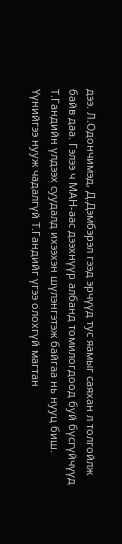дээ. Л.Одончимэд, Д.Дэмбэрэл гээд эрчүүд тус яамыг саяхан л толгойлж байв даа. Гэлээ ч МАН-аас дээхнүүр албанд томилогдоод буй бүсгүйчүүд Т.Гандийн үлдээх суудалд ихээхэн шүлэнгэтэж байгаа нь нууц биш. Үүнийгээ нууж чадалгүй Т.Гандийг үгээ олохгүй магтан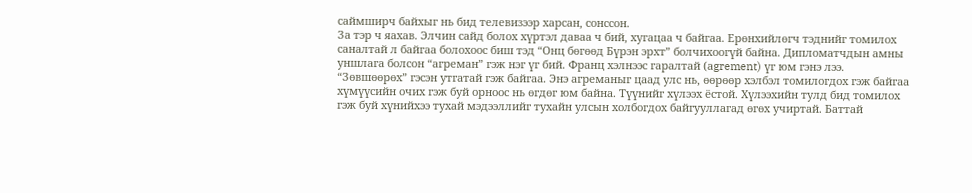саймширч байхыг нь бид телевизээр харсан, сонссон.
За тэр ч яахав. Элчин сайд болох хүртэл даваа ч бий, хугацаа ч байгаа. Ерөнхийлөгч тэднийг томилох саналтай л байгаа болохоос биш тэд “Онц бөгөөд Бүрэн эрхт” болчихоогүй байна. Дипломатчдын амны уншлага болсон “агреман” гэж нэг үг бий. Франц хэлнээс гаралтай (аgrement) үг юм гэнэ лээ. “Зөвшөөрөх” гэсэн утгатай гэж байгаа. Энэ агреманыг цаад улс нь, өөрөөр хэлбэл томилогдох гэж байгаа хүмүүсийн очих гэж буй орноос нь өгдөг юм байна. Түүнийг хүлээх ёстой. Хүлээхийн тулд бид томилох гэж буй хүнийхээ тухай мэдээллийг тухайн улсын холбогдох байгууллагад өгөх учиртай. Баттай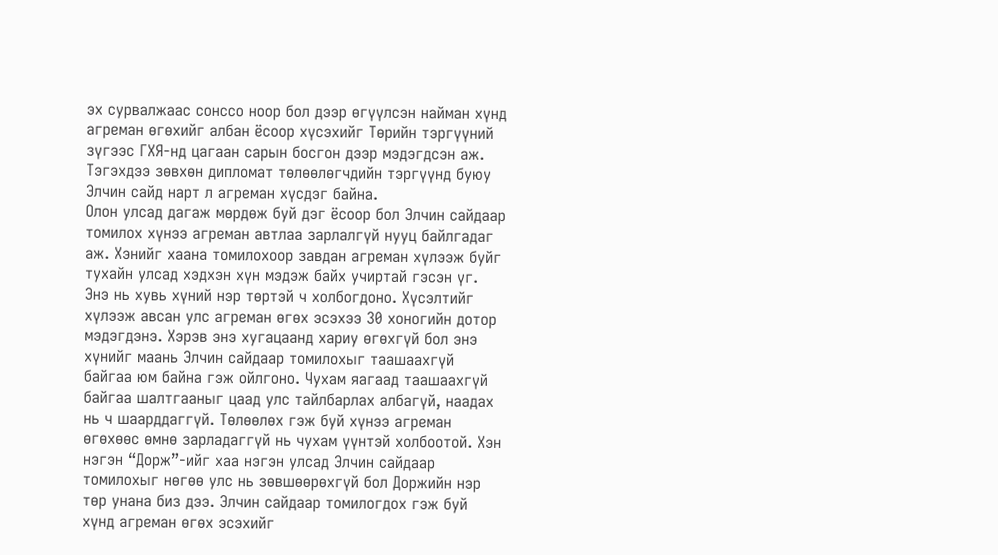эх сурвалжаас сонссо ноор бол дээр өгүүлсэн найман хүнд агреман өгөхийг албан ёсоор хүсэхийг Төрийн тэргүүний зүгээс ГХЯ-нд цагаан сарын босгон дээр мэдэгдсэн аж. Тэгэхдээ зөвхөн дипломат төлөөлөгчдийн тэргүүнд буюу Элчин сайд нарт л агреман хүсдэг байна.
Олон улсад дагаж мөрдөж буй дэг ёсоор бол Элчин сайдаар томилох хүнээ агреман автлаа зарлалгүй нууц байлгадаг аж. Хэнийг хаана томилохоор завдан агреман хүлээж буйг тухайн улсад хэдхэн хүн мэдэж байх учиртай гэсэн үг. Энэ нь хувь хүний нэр төртэй ч холбогдоно. Хүсэлтийг хүлээж авсан улс агреман өгөх эсэхээ 30 хоногийн дотор мэдэгдэнэ. Хэрэв энэ хугацаанд хариу өгөхгүй бол энэ хүнийг маань Элчин сайдаар томилохыг таашаахгүй байгаа юм байна гэж ойлгоно. Чухам яагаад таашаахгүй байгаа шалтгааныг цаад улс тайлбарлах албагүй, наадах нь ч шаарддаггүй. Төлөөлөх гэж буй хүнээ агреман өгөхөөс өмнө зарладаггүй нь чухам үүнтэй холбоотой. Хэн нэгэн “Дорж”-ийг хаа нэгэн улсад Элчин сайдаар томилохыг нөгөө улс нь зөвшөөрөхгүй бол Доржийн нэр төр унана биз дээ. Элчин сайдаар томилогдох гэж буй хүнд агреман өгөх эсэхийг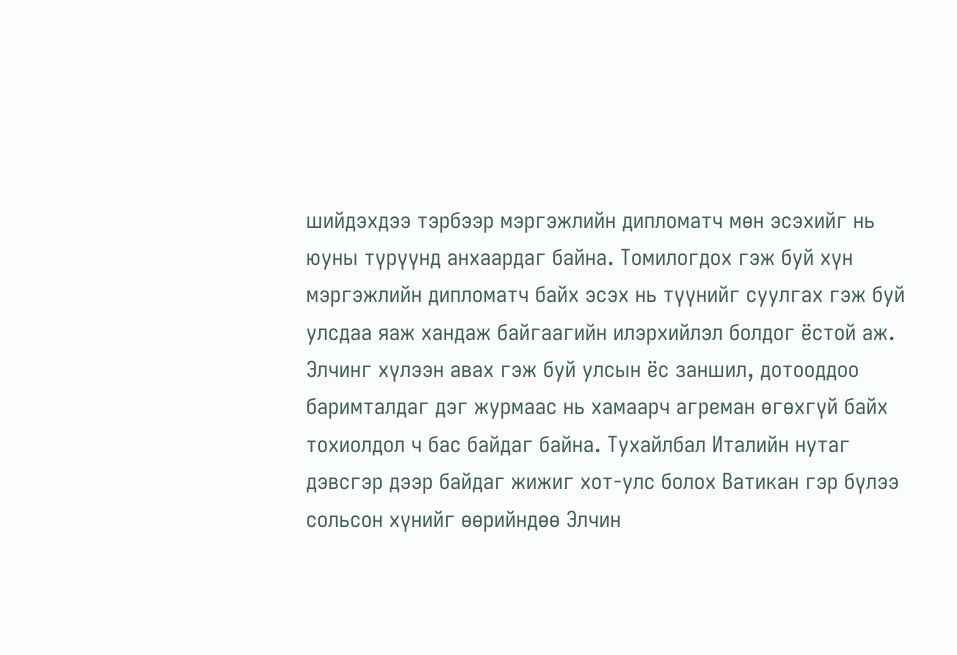шийдэхдээ тэрбээр мэргэжлийн дипломатч мөн эсэхийг нь юуны түрүүнд анхаардаг байна. Томилогдох гэж буй хүн мэргэжлийн дипломатч байх эсэх нь түүнийг суулгах гэж буй улсдаа яаж хандаж байгаагийн илэрхийлэл болдог ёстой аж.
Элчинг хүлээн авах гэж буй улсын ёс заншил, дотооддоо баримталдаг дэг журмаас нь хамаарч агреман өгөхгүй байх тохиолдол ч бас байдаг байна. Тухайлбал Италийн нутаг дэвсгэр дээр байдаг жижиг хот-улс болох Ватикан гэр бүлээ сольсон хүнийг өөрийндөө Элчин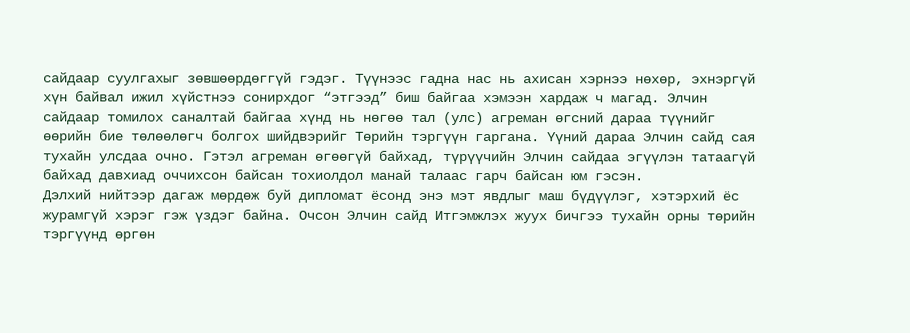сайдаар суулгахыг зөвшөөрдөггүй гэдэг. Түүнээс гадна нас нь ахисан хэрнээ нөхөр, эхнэргүй хүн байвал ижил хүйстнээ сонирхдог “этгээд” биш байгаа хэмээн хардаж ч магад. Элчин сайдаар томилох саналтай байгаа хүнд нь нөгөө тал (улс) агреман өгсний дараа түүнийг өөрийн бие төлөөлөгч болгох шийдвэрийг Төрийн тэргүүн гаргана. Үүний дараа Элчин сайд сая тухайн улсдаа очно. Гэтэл агреман өгөөгүй байхад, түрүүчийн Элчин сайдаа эгүүлэн татаагүй байхад давхиад оччихсон байсан тохиолдол манай талаас гарч байсан юм гэсэн.
Дэлхий нийтээр дагаж мөрдөж буй дипломат ёсонд энэ мэт явдлыг маш бүдүүлэг, хэтэрхий ёс журамгүй хэрэг гэж үздэг байна. Очсон Элчин сайд Итгэмжлэх жуух бичгээ тухайн орны төрийн тэргүүнд өргөн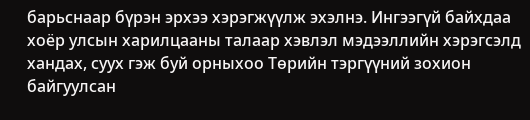барьснаар бүрэн эрхээ хэрэгжүүлж эхэлнэ. Ингээгүй байхдаа хоёр улсын харилцааны талаар хэвлэл мэдээллийн хэрэгсэлд хандах, суух гэж буй орныхоо Төрийн тэргүүний зохион байгуулсан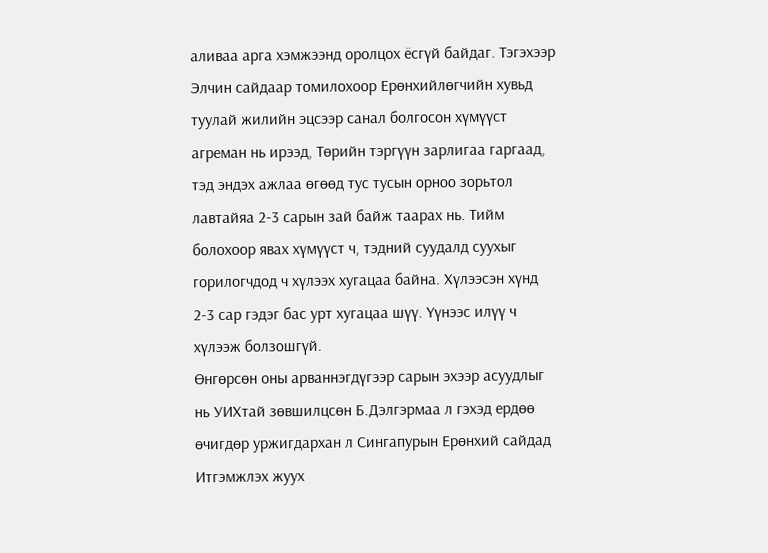аливаа арга хэмжээнд оролцох ёсгүй байдаг. Тэгэхээр Элчин сайдаар томилохоор Ерөнхийлөгчийн хувьд туулай жилийн эцсээр санал болгосон хүмүүст агреман нь ирээд, Төрийн тэргүүн зарлигаа гаргаад, тэд эндэх ажлаа өгөөд тус тусын орноо зорьтол лавтайяа 2-3 сарын зай байж таарах нь. Тийм болохоор явах хүмүүст ч, тэдний суудалд суухыг горилогчдод ч хүлээх хугацаа байна. Хүлээсэн хүнд 2-3 сар гэдэг бас урт хугацаа шүү. Үүнээс илүү ч хүлээж болзошгүй.
Өнгөрсөн оны арваннэгдүгээр сарын эхээр асуудлыг нь УИХтай зөвшилцсөн Б.Дэлгэрмаа л гэхэд ердөө өчигдөр уржигдархан л Сингапурын Ерөнхий сайдад Итгэмжлэх жуух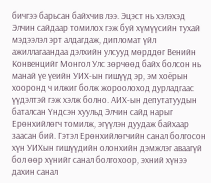бичгээ барьсан байхчив лээ. Эцэст нь хэлэхэд Элчин сайдаар томилох гэж буй хүмүүсийн тухай мэдээлэл эрт алдагдаж, дипломат үйл ажиллагаандаа дэлхийн улсууд мөрддөг Венийн Конвенцийг Монгол Улс зөрчөөд байх болсон нь манай үе үеийн УИХ-ын гишүүд эр, эм хоёрын хооронд ч илжиг болж жороолоход дурладгаас үүдэлтэй гэж хэлж болно. АИХ-ын депутатуудын баталсан Үндсэн хуульд Элчин сайд нарыг Ерөнхийлөгч томилж, эгүүлэн дуудаж байхаар заасан бий. Гэтэл Ерөнхийлөгчийн санал болгосон хүн УИХын гишүүдийн олонхийн дэмжлэг аваагүй бол өөр хүнийг санал болгохоор, эхний хүнээ дахин санал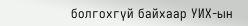болгохгүй байхаар УИХ-ын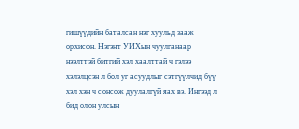гишүүдийн баталсан нэг хуульд зааж орхисон. Нэгэнт УИХын чуулганаар нээлттэй битгий хэл хаалттай ч гэлээ хэлэлцсэн л бол уг асуудлыг сэтгүүлчид бүү хэл хэн ч сонсож дуулалгүй яах вэ. Ингээд л бид олон улсын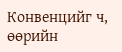Конвенцийг ч, өөрийн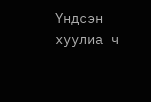Үндсэн хуулиа ч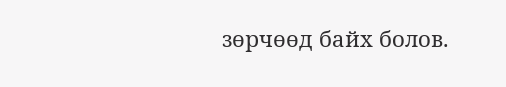зөрчөөд байх болов.